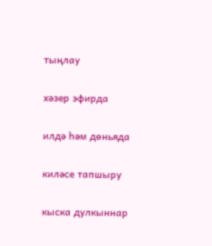тыңлау

хәзер эфирда

илдә һәм дөньяда

киләсе тапшыру

кыска дулкыннар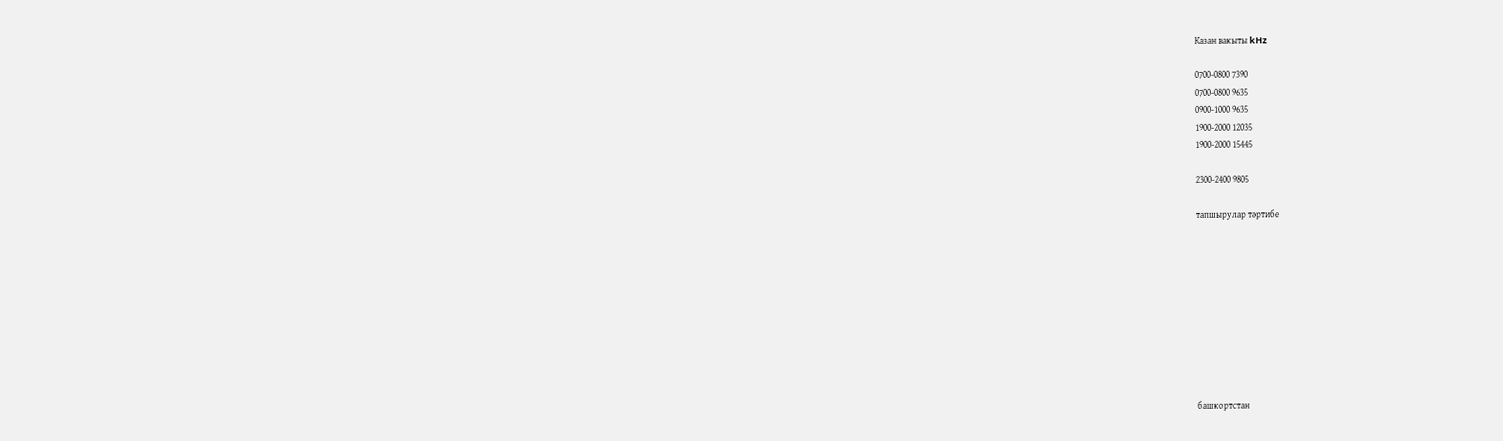Казан вакыты kHz

0700-0800 7390
0700-0800 9635
0900-1000 9635
1900-2000 12035
1900-2000 15445

2300-2400 9805

тапшырулар тәртибе










башкортстан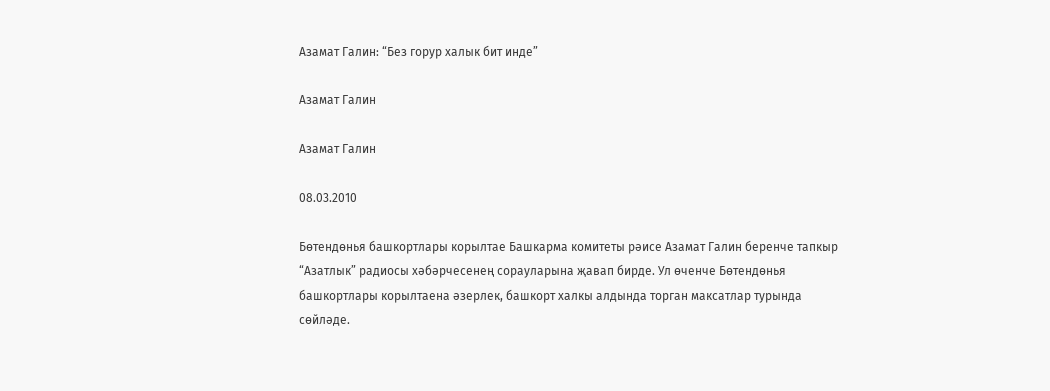Азамат Галин: “Без горур халык бит инде”

Азамат Галин

Азамат Галин

08.03.2010

Бөтендөнья башкортлары корылтае Башкарма комитеты рәисе Азамат Галин беренче тапкыр “Азатлык” радиосы хәбәрчесенең сорауларына җавап бирде. Ул өченче Бөтендөнья башкортлары корылтаена әзерлек, башкорт халкы алдында торган максатлар турында сөйләде.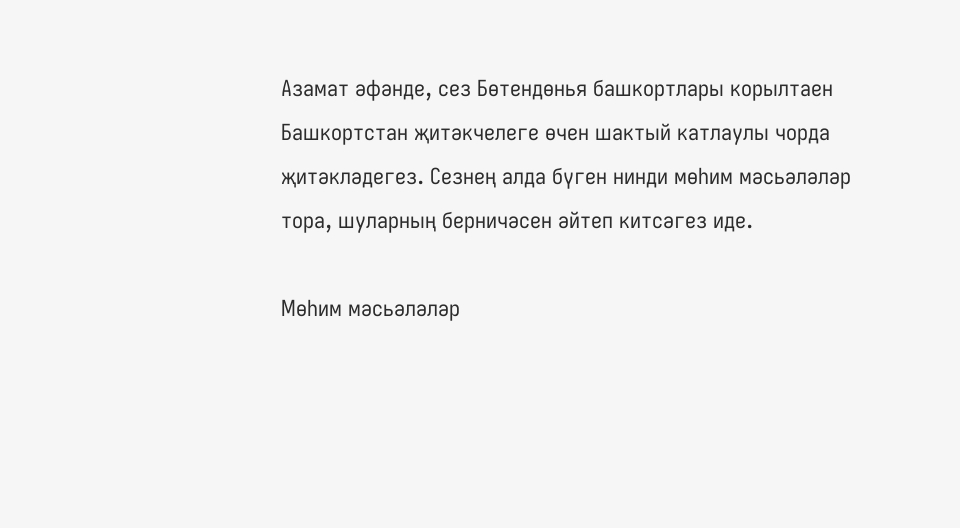Азамат әфәнде, сез Бөтендөнья башкортлары корылтаен Башкортстан җитәкчелеге өчен шактый катлаулы чорда җитәкләдегез. Сезнең алда бүген нинди мөһим мәсьәләләр тора, шуларның берничәсен әйтеп китсәгез иде.

Мөһим мәсьәләләр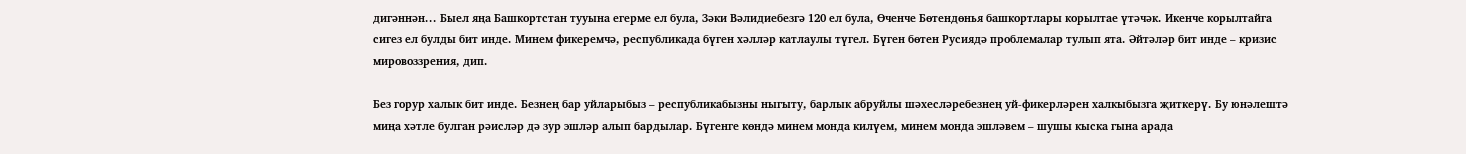дигәннән... Быел яңа Башкортстан тууына егерме ел була, Зәки Вәлидиебезгә 120 ел була, Өченче Бөтендөнья башкортлары корылтае үтәчәк. Икенче корылтайга сигез ел булды бит инде. Минем фикеремчә, республикада бүген хәлләр катлаулы түгел. Бүген бөтен Русиядә проблемалар тулып ята. Әйтәләр бит инде – кризис мировоззрения, дип.

Без горур халык бит инде. Безнең бар уйларыбыз – республикабызны ныгыту, барлык абруйлы шәхесләребезнең уй-фикерләрен халкыбызга җиткерү. Бу юнәлештә миңа хәтле булган рәисләр дә зур эшләр алып бардылар. Бүгенге көндә минем монда килүем, минем монда эшләвем – шушы кыска гына арада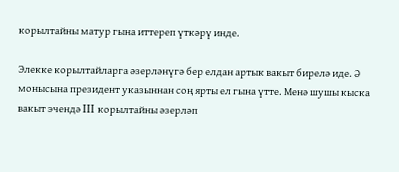корылтайны матур гына иттереп үткәрү инде.

Элекке корылтайларга әзерләнүгә бер елдан артык вакыт бирелә иде. Ә монысына президент указыннан соң ярты ел гына үтте. Менә шушы кыска вакыт эчендә III корылтайны әзерләп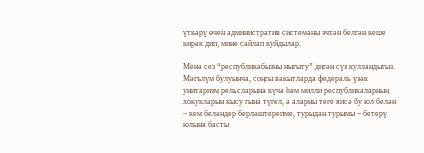үткәрү өчен административ системаны эчтән белгән кеше кирәк дип, мине сайлап куйдылар.

Менә сез “республикабызны ныгыту” дигән сүз кулландыгыз. Мәгълүм булуынча, соңгы вакытларда федераль үзәк унитаризм рельсларына күчә һәм милли республикаларның хокукларын кысу гына түгел, ә аларны теге яисә бу юл белән – кем беләндер берләштерепме, турыдан турымы – бетерү юлына басты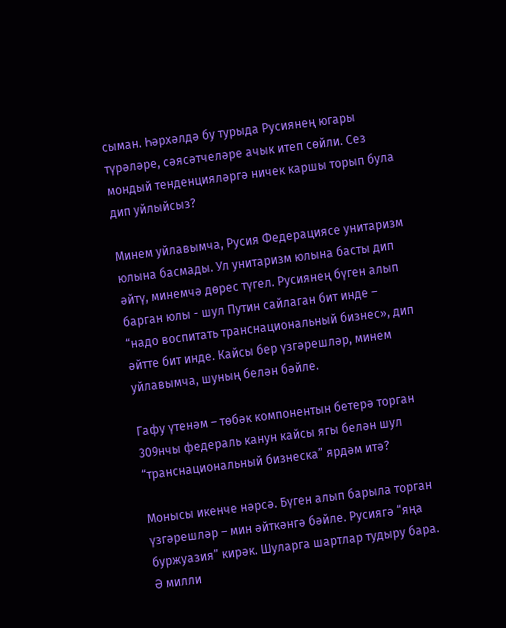сыман. Һәрхәлдә бу турыда Русиянең югары түрәләре, сәясәтчеләре ачык итеп сөйли. Сез мондый тенденцияләргә ничек каршы торып була дип уйлыйсыз?

Минем уйлавымча, Русия Федерациясе унитаризм юлына басмады. Ул унитаризм юлына басты дип әйтү, минемчә дөрес түгел. Русиянең бүген алып барган юлы - шул Путин сайлаган бит инде – “надо воспитать транснациональный бизнес», дип әйтте бит инде. Кайсы бер үзгәрешләр, минем уйлавымча, шуның белән бәйле.

Гафу үтенәм – төбәк компонентын бетерә торган 309нчы федераль канун кайсы ягы белән шул “транснациональный бизнеска” ярдәм итә?

Монысы икенче нәрсә. Бүген алып барыла торган үзгәрешләр – мин әйткәнгә бәйле. Русиягә “яңа буржуазия” кирәк. Шуларга шартлар тудыру бара. Ә милли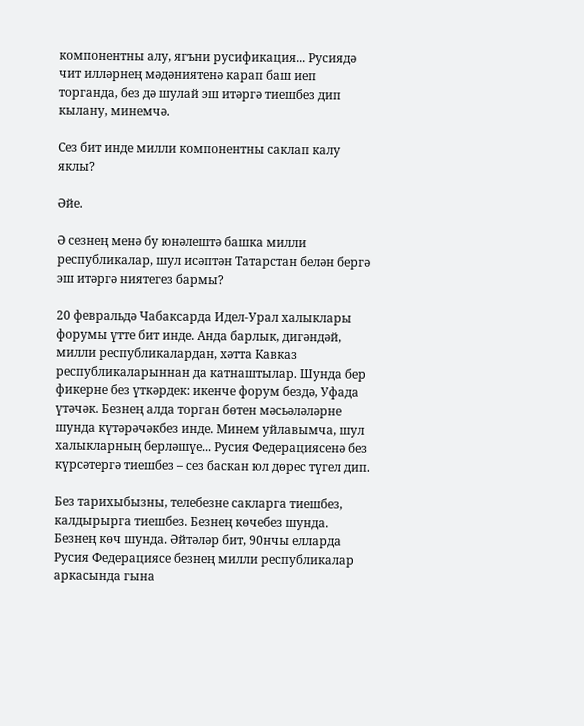компонентны алу, ягъни русификация... Русиядә чит илләрнең мәдәниятенә карап баш иеп торганда, без дә шулай эш итәргә тиешбез дип кылану, минемчә.

Сез бит инде милли компонентны саклап калу яклы?

Әйе.

Ә сезнең менә бу юнәлештә башка милли республикалар, шул исәптән Татарстан белән бергә эш итәргә ниятегез бармы?

20 февральдә Чабаксарда Идел-Урал халыклары форумы үтте бит инде. Анда барлык, дигәндәй, милли республикалардан, хәтта Кавказ республикаларыннан да катнаштылар. Шунда бер фикерне без үткәрдек: икенче форум бездә, Уфада үтәчәк. Безнең алда торган бөтен мәсьәләләрне шунда күтәрәчәкбез инде. Минем уйлавымча, шул халыкларның берләшүе... Русия Федерациясенә без күрсәтергә тиешбез – сез баскан юл дөрес түгел дип.

Без тарихыбызны, телебезне сакларга тиешбез, калдырырга тиешбез. Безнең көчебез шунда. Безнең көч шунда. Әйтәләр бит, 90нчы елларда Русия Федерациясе безнең милли республикалар аркасында гына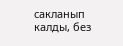сакланып калды, без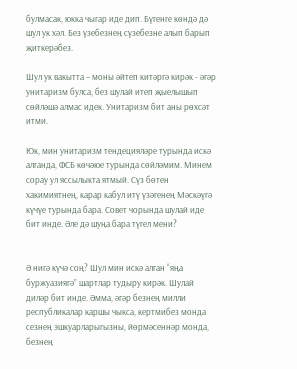булмасак, юкка чыгар иде дип. Бүгенге көндә дә шул ук хәл. Без үзебезнең сүзебезне алып барып җиткерәбез.

Шул ук вакытта – моны әйтеп китәргә кирәк - әгәр унитаризм булса, без шулай итеп җыелышып сөйләшә алмас идек. Унитаризм бит аны рөхсәт итми.

Юк, мин унитаризм тендецияләре турында искә алганда, ФСБ көчәюе турында сөйләмим. Минем сорау ул яссылыкта ятмый. Сүз бөтен хакимиятнең, карар кабул итү үзәгенең Мәскәүгә күчүе турында бара. Совет чорында шулай иде бит инде. Әле дә шуңа бара түгел мени?


Ә нигә күчә соң? Шул мин искә алган “яңа буржуазиягә” шартлар тудыру кирәк. Шулай диләр бит инде. Әмма, әгәр безнең милли республикалар каршы чыкса, кертмибез монда сезнең эшкуарларыгызны, йөрмәсеннәр монда, безнең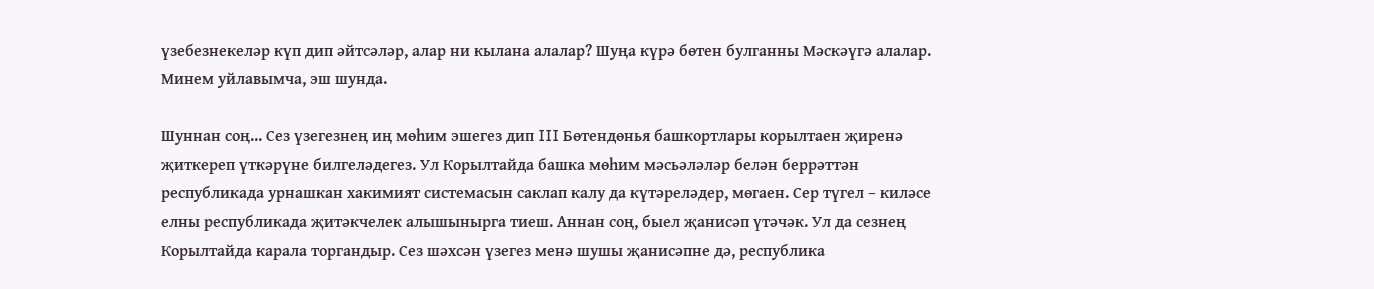үзебезнекеләр күп дип әйтсәләр, алар ни кылана алалар? Шуңа күрә бөтен булганны Мәскәүгә алалар. Минем уйлавымча, эш шунда.

Шуннан соң... Сез үзегезнең иң мөһим эшегез дип III Бөтендөнья башкортлары корылтаен җиренә җиткереп үткәрүне билгеләдегез. Ул Корылтайда башка мөһим мәсьәләләр белән беррәттән республикада урнашкан хакимият системасын саклап калу да күтәреләдер, мөгаен. Сер түгел – киләсе елны республикада җитәкчелек алышынырга тиеш. Аннан соң, быел җанисәп үтәчәк. Ул да сезнең Корылтайда карала торгандыр. Сез шәхсән үзегез менә шушы җанисәпне дә, республика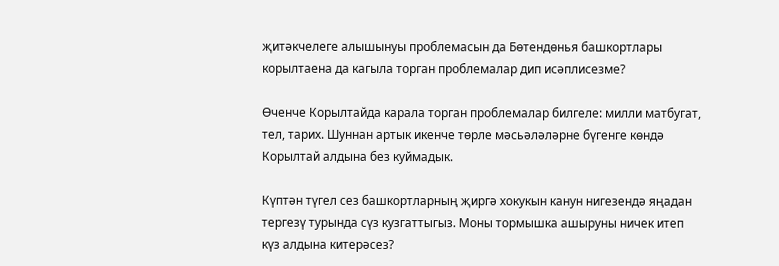җитәкчелеге алышынуы проблемасын да Бөтендөнья башкортлары корылтаена да кагыла торган проблемалар дип исәплисезме?

Өченче Корылтайда карала торган проблемалар билгеле: милли матбугат, тел, тарих. Шуннан артык икенче төрле мәсьәләләрне бүгенге көндә Корылтай алдына без куймадык.

Күптән түгел сез башкортларның җиргә хокукын канун нигезендә яңадан тергезү турында сүз кузгаттыгыз. Моны тормышка ашыруны ничек итеп күз алдына китерәсез?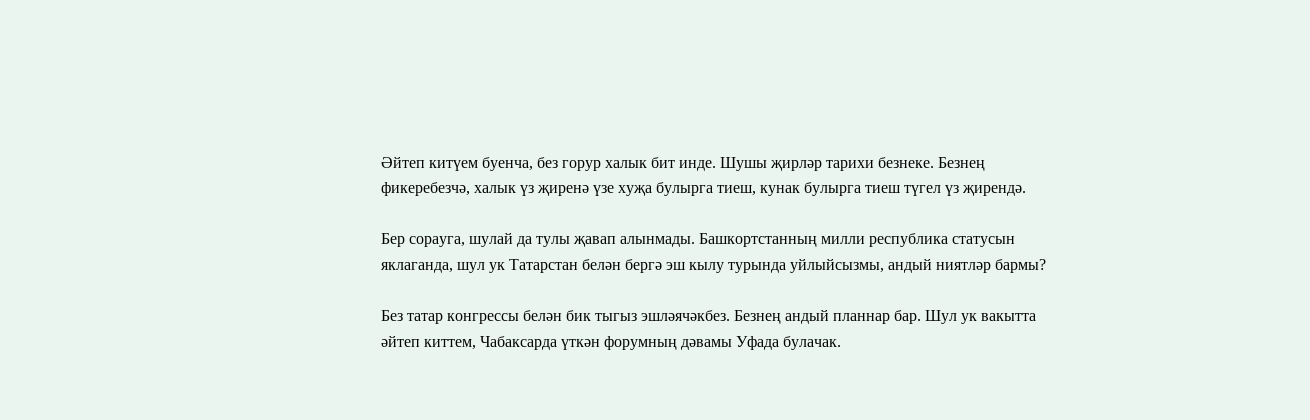Әйтеп китүем буенча, без горур халык бит инде. Шушы җирләр тарихи безнеке. Безнең фикеребезчә, халык үз җиренә үзе хуҗа булырга тиеш, кунак булырга тиеш түгел үз җирендә.

Бер сорауга, шулай да тулы җавап алынмады. Башкортстанның милли республика статусын яклаганда, шул ук Татарстан белән бергә эш кылу турында уйлыйсызмы, андый ниятләр бармы?

Без татар конгрессы белән бик тыгыз эшләячәкбез. Безнең андый планнар бар. Шул ук вакытта әйтеп киттем, Чабаксарда үткән форумның дәвамы Уфада булачак.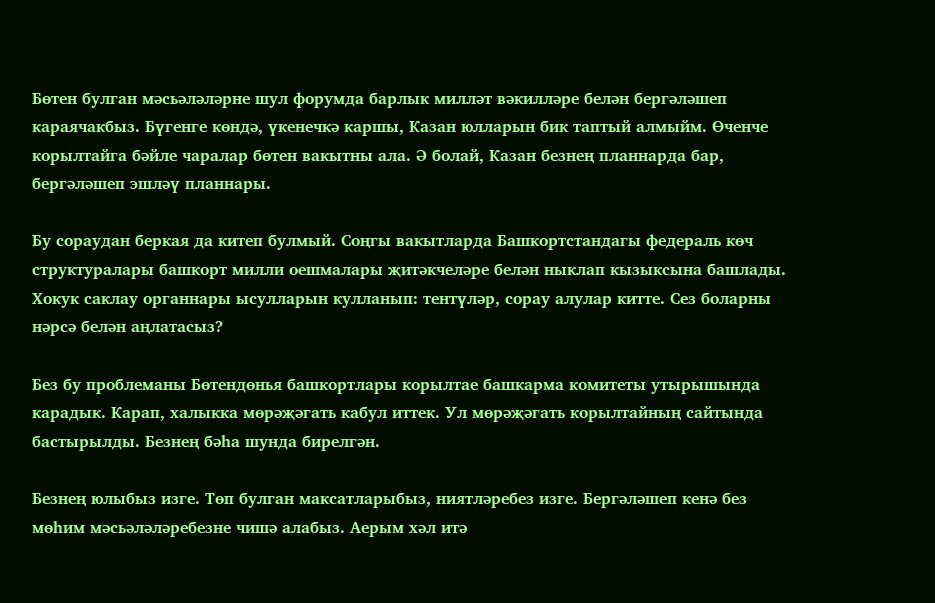Бөтен булган мәсьәләләрне шул форумда барлык милләт вәкилләре белән бергәләшеп караячакбыз. Бүгенге көндә, үкенечкә каршы, Казан юлларын бик таптый алмыйм. Өченче корылтайга бәйле чаралар бөтен вакытны ала. Ә болай, Казан безнең планнарда бар, бергәләшеп эшләү планнары.

Бу сораудан беркая да китеп булмый. Соңгы вакытларда Башкортстандагы федераль көч структуралары башкорт милли оешмалары җитәкчеләре белән ныклап кызыксына башлады. Хокук саклау органнары ысулларын кулланып: тентүләр, сорау алулар китте. Сез боларны нәрсә белән аңлатасыз?

Без бу проблеманы Бөтендөнья башкортлары корылтае башкарма комитеты утырышында карадык. Карап, халыкка мөрәҗәгать кабул иттек. Ул мөрәҗәгать корылтайның сайтында бастырылды. Безнең бәһа шунда бирелгән.

Безнең юлыбыз изге. Төп булган максатларыбыз, ниятләребез изге. Бергәләшеп кенә без мөһим мәсьәләләребезне чишә алабыз. Аерым хәл итә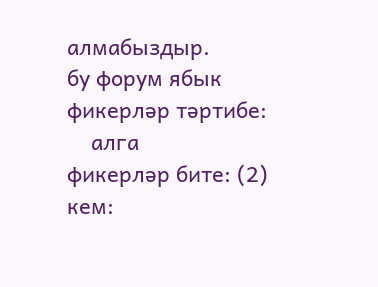алмабыздыр.
бу форум ябык
фикерләр тәртибе:
    алга
фикерләр бите: (2)
кем: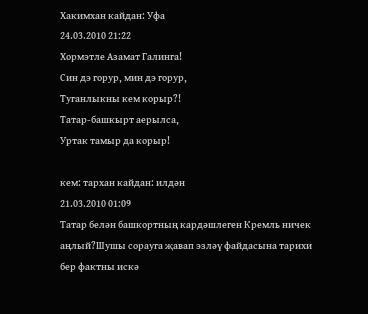Хакимхан кайдан: Уфа
24.03.2010 21:22
Хормэтле Азамат Галинга!
Син дэ горур, мин дэ горур,
Туганлыкны кем корыр?!
Татар-башкырт аерылса,
Уртак тамыр да корыр!

кем: тархан кайдан: илдән
21.03.2010 01:09
Татар белән башкортның кардәшлеген Кремль ничек аңлый?Шушы сорауга җавап эзләү файдасына тарихи бер фактны искә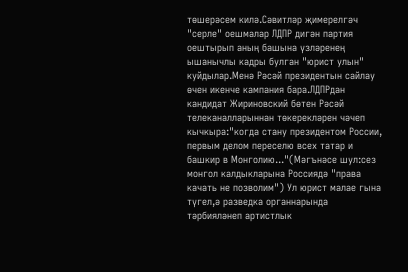төшерәсем килә.Сәвитләр җимерелгәч "серле" оешмалар ЛДПР дигән партия оештырып аның башына үзләренең ышанычлы кадры булган "юрист улын" куйдылар.Менә Рәсәй президентын сайлау өчен икенче кампания бара.ЛДПРдан кандидат Жириновский бөтен Рәсәй телеканалларыннан төкерекләрен чәчеп кычкыра:"когда стану президентом России, первым делом переселю всех татар и башкир в Монголию..."(Мәгънәсе шул:сез монгол калдыкларына Россиядә "права качать не позволим") Ул юрист малае гына түгел,ә разведка органнарында тәрбияләнеп артистлык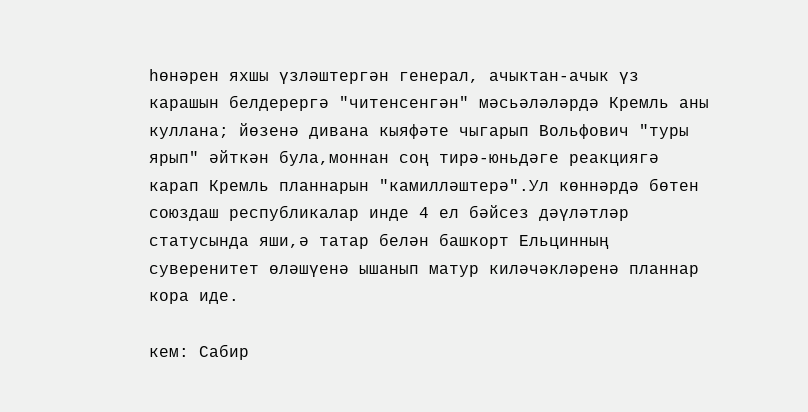һөнәрен яхшы үзләштергән генерал, ачыктан-ачык үз карашын белдерергә "читенсенгән" мәсьәләләрдә Кремль аны куллана; йөзенә дивана кыяфәте чыгарып Вольфович "туры ярып" әйткән була,моннан соң тирә-юньдәге реакциягә карап Кремль планнарын "камилләштерә".Ул көннәрдә бөтен союздаш республикалар инде 4 ел бәйсез дәүләтләр статусында яши,ә татар белән башкорт Ельцинның суверенитет өләшүенә ышанып матур киләчәкләренә планнар кора иде.

кем: Сабир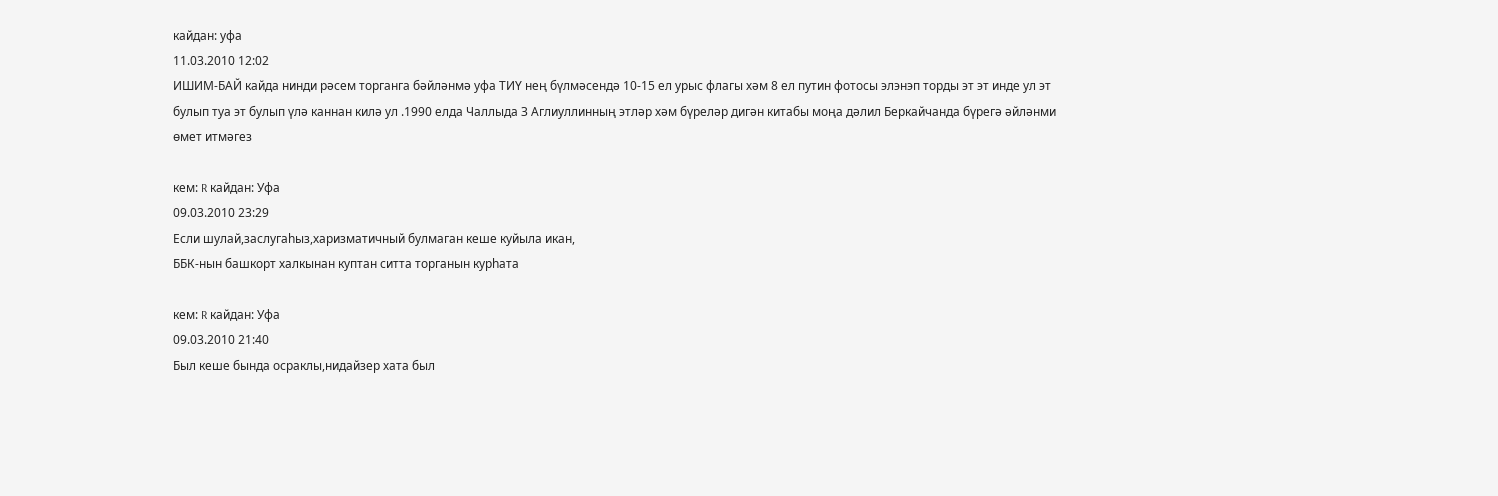кайдан: уфа
11.03.2010 12:02
ИШИМ-БАЙ кайда нинди рәсем торганга бәйләнмә уфа ТИҮ нең бүлмәсендә 10-15 ел урыс флагы хәм 8 ел путин фотосы элэнэп торды эт эт инде ул эт булып туа эт булып үлә каннан килә ул .1990 елда Чаллыда З Аглиуллинның этләр хәм бүреләр дигән китабы моңа дәлил Беркайчанда бүрегә әйләнми өмет итмәгез

кем: R кайдан: Уфа
09.03.2010 23:29
Если шулай,заслугаhыз,харизматичный булмаган кеше куйыла икан,
ББК-нын башкорт халкынан куптан ситта торганын курhата

кем: R кайдан: Уфа
09.03.2010 21:40
Был кеше бында осраклы,нидайзер хата был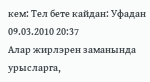кем: Тел бете кайдан: Уфадан
09.03.2010 20:37
Алар жирлэрен заманында урысларга,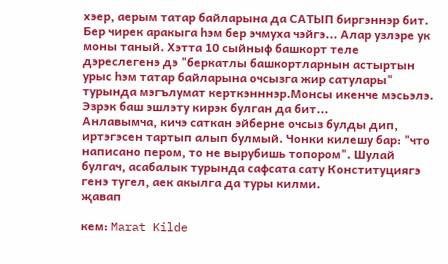хэер, аерым татар байларына да САТЫП биргэннэр бит. Бер чирек аракыга hэм бер эчмуха чэйгэ... Алар узлэре ук моны таный. Хэтта 10 сыйныф башкорт теле дэреслегенэ дэ "беркатлы башкортларнын астыртын урыс hэм татар байларына очсызга жир сатулары" турында мэгълумат керткэнннэр.Монсы икенче мэсьэлэ. Эзрэк баш эшлэту кирэк булган да бит...
Анлавымча, кичэ саткан эйберне очсыз булды дип, иртэгэсен тартып алып булмый. Чонки килешу бар: "что написано пером, то не вырубишь топором". Шулай булгач, асабалык турында сафсата сату Конституциягэ генэ тугел, аек акылга да туры килми.
җавап

кем: Marat Kilde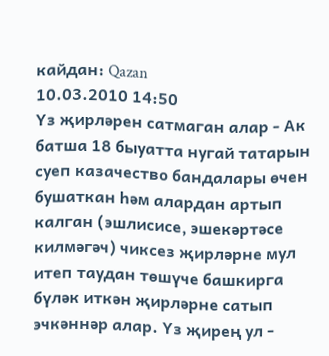кайдан: Qazan
10.03.2010 14:50
Үз җирләрен сатмаган алар - Ак батша 18 быуатта нугай татарын суеп казачество бандалары өчен бушаткан һәм алардан артып калган (эшлисисе, эшекәртәсе килмәгәч) чиксез җирләрне мул итеп таудан төшүче башкирга бүләк иткән җирләрне сатып эчкәннәр алар. Үз җирең ул -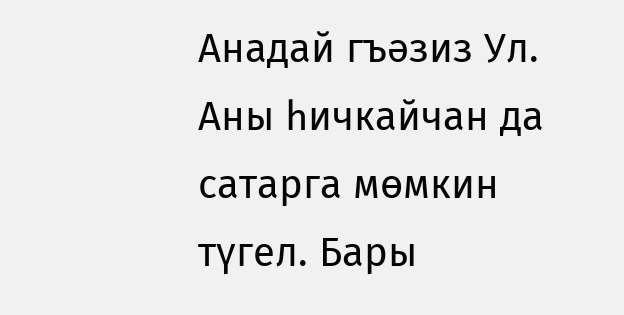Анадай гъәзиз Ул. Аны һичкайчан да сатарга мөмкин түгел. Бары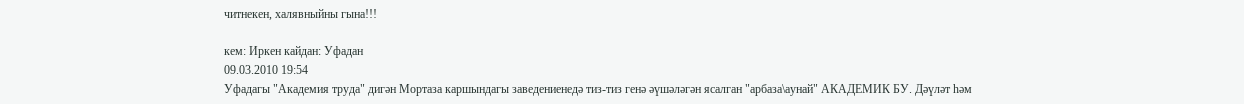читнекен, халявныйны гына!!!

кем: Иркен кайдан: Уфадан
09.03.2010 19:54
Уфадагы "Академия труда" дигән Мортаза каршындагы заведениенедә тиз-тиз генә әүшәләгән ясалган "арбаза\аунай" АКАДЕМИК БУ. Дәүләт һәм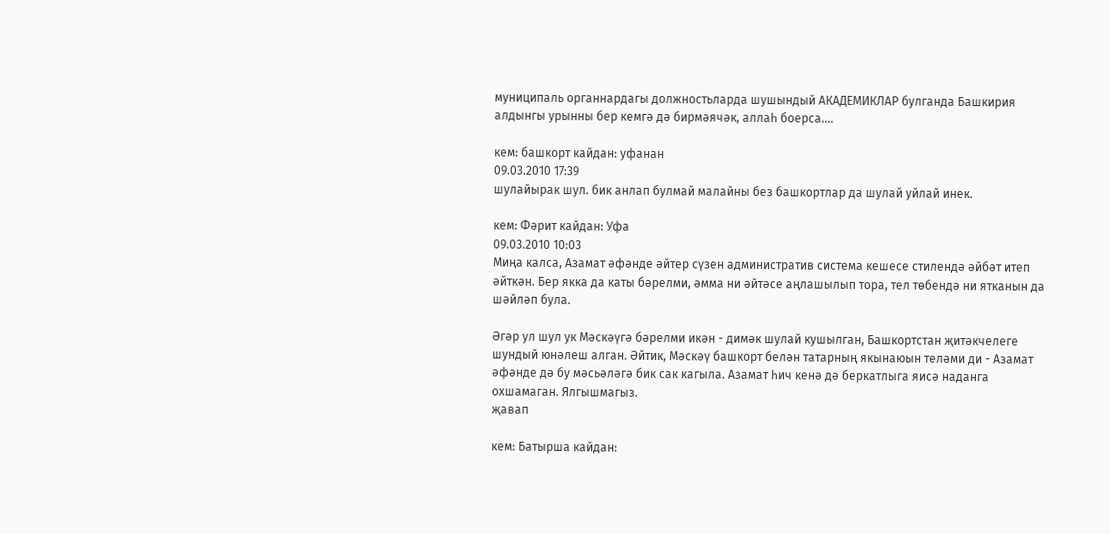муниципаль органнардагы должностьларда шушындый АКАДЕМИКЛАР булганда Башкирия алдынгы урынны бер кемгә дә бирмәячәк, аллаһ боерса....

кем: башкорт кайдан: уфанан
09.03.2010 17:39
шулайырак шул. бик анлап булмай малайны без башкортлар да шулай уйлай инек.

кем: Фәрит кайдан: Уфа
09.03.2010 10:03
Миңа калса, Азамат әфәнде әйтер сүзен административ система кешесе стилендә әйбәт итеп әйткән. Бер якка да каты бәрелми, әмма ни әйтәсе аңлашылып тора, тел төбендә ни ятканын да шәйләп була.

Әгәр ул шул ук Мәскәүгә бәрелми икән - димәк шулай кушылган, Башкортстан җитәкчелеге шундый юнәлеш алган. Әйтик, Мәскәү башкорт белән татарның якынаюын теләми ди - Азамат әфәнде дә бу мәсьәләгә бик сак кагыла. Азамат һич кенә дә беркатлыга яисә наданга охшамаган. Ялгышмагыз.
җавап

кем: Батырша кайдан: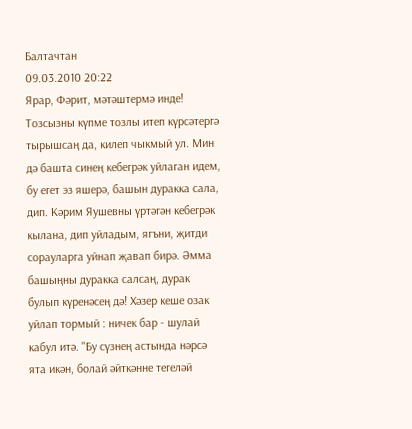Балтачтан
09.03.2010 20:22
Ярар, Фәрит, мәтәштермә инде! Тозсызны күпме тозлы итеп күрсәтергә тырышсаң да, килеп чыкмый ул. Мин дә башта синең кебегрәк уйлаган идем, бу егет эз яшерә, башын дуракка сала, дип. Кәрим Яушевны үртәгән кебегрәк кылана, дип уйладым, ягъни, җитди сорауларга уйнап җавап бирә. Әмма башыңны дуракка салсаң, дурак булып күренәсең дә! Хәзер кеше озак уйлап тормый : ничек бар - шулай кабул итә. "Бу сүзнең астында нәрсә ята икән, болай әйткәнне тегеләй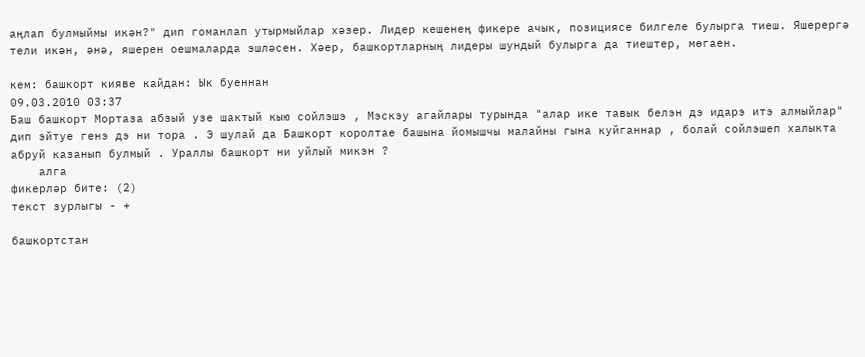аңлап булмыймы икән?" дип гоманлап утырмыйлар хәзер. Лидер кешенең фикере ачык, позициясе билгеле булырга тиеш. Яшерергә тели икән, әнә, яшерен оешмаларда эшләсен. Хәер, башкортларның лидеры шундый булырга да тиештер, мөгаен.

кем: башкорт кияве кайдан: Ык буеннан
09.03.2010 03:37
Баш башкорт Мортаза абзый узе шактый кыю сойлэшэ , Мэскэу агайлары турында "алар ике тавык белэн дэ идарэ итэ алмыйлар" дип эйтуе генэ дэ ни тора . Э шулай да Башкорт королтае башына йомышчы малайны гына куйганнар , болай сойлэшеп халыкта абруй казанып булмый . Ураллы башкорт ни уйлый микэн ?
    алга
фикерләр бите: (2)
текст зурлыгы - +

башкортстан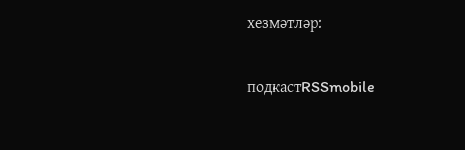хезмәтләр:

подкастRSSmobile